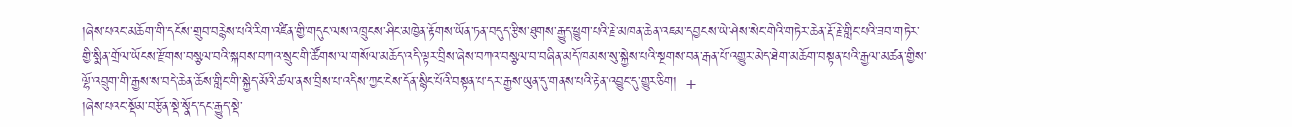།ཞེས་པའང་མཆོག་གི་དངོས་གྲུབ་བརྙེས་པའི་རིག་འཛིན་གྱི་གདུང་ལས་འཁྲུངས་ཤིང་མཁྱེན་རྟོགས་ཡོན་ཏན་བདུད་རྩིས་ཐུགས་རྒྱུད་ཕྱུག་པའི་རྗེ་མཁན་ཆེན་འཇམ་དབྱངས་ཡེ་ཤེས་སེང་གེའི་གཏེར་ཆེན་རྡོ་རྗེ་གླིང་པའི་ཟབ་གཏེར་གྱི་སྨིན་གྲོལ་ཡོངས་རྫོགས་བསྩལ་བའི་སྐབས་བཀའ་སྲུང་གི་ཚོགས་ལ་གསོལ་མཆོད་འདི་ལྟར་བྲིས་ཞེས་བཀའ་བསྩལ་བ་བཞིན་མདོ་ཁམས་སུ་སྐྱེས་པའི་སྔགས་བན་རྒན་པོ་འགྱུར་མེད་ཐེག་མཆོག་བསྟན་པའི་རྒྱལ་མཚན་གྱིས་ལྷོ་འབྲུག་གི་རྒྱས་ས་བདེ་ཆེན་ཆོས་གླིང་གི་སྐྱེད་མོའི་ཚལ་ནས་བྲིས་པ་འདིས་ཀྱང་ངེས་དོན་སྙིང་པོའི་བསྟན་པ་དར་རྒྱས་ཡུན་དུ་གནས་པའི་རྟེན་འབྱུང་དུ་གྱུར་ཅིག།  +
།ཞེས་པའང་སྡོམ་བརྩོན་སྡེ་སྣོད་དང་རྒྱུད་སྡེ་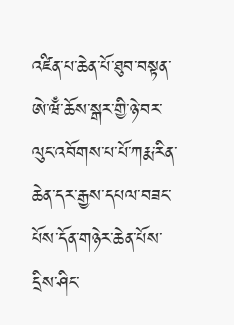འཛིན་པ་ཆེན་པོ་ཐུབ་བསྟན་ཨེ་ཝྃ་ཆོས་སྒར་གྱི་ཉེ་བར་ལུང་འབོགས་པ་པོ་ཀརྨ་རིན་ཆེན་དར་རྒྱས་དཔལ་བཟང་པོས་དོན་གཉེར་ཆེན་པོས་དྲིས་ཤིང་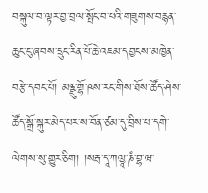བསྐུལ་བ་ལྟར་བྱ་བྲལ་སྤོང་བ་པའི་གཟུགས་བརྙན་ཆུང་ངུ་ཞབས་དྲུང་རིན་པོ་ཆེ་འཇམ་དབྱངས་མཁྱེན་བརྩེ་དབང་པོ། མཉྫུ་གྷོ་ཥས་རང་གིས་ཐོས་ཚོད་ཤེས་ཚོད་སྒྲོ་སྐུར་མེད་པར་ས་བོན་ཙམ་དུ་བྲིས་པ་དགེ་ལེགས་སུ་གྱུར་ཅིག། །སརྦ་དཱ་ཀལྱཱ་ཎཾ་བྷ་ཝ་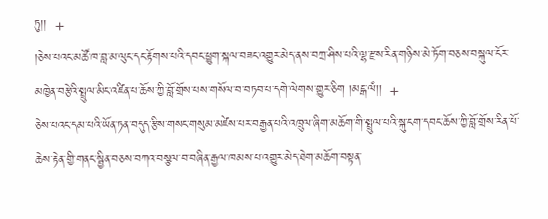ཏུ།།  +
།ཅེས་པའང་མཚོ་ཁ་བླ་མ་ལུང་དང་རྟོགས་པའི་དབང་ཕྱུག་སྐལ་བཟང་འགྱུར་མེད་ནས་བཀྲ་ཤིས་པའི་ལྷ་རྫས་རིན་གཉིས་མེ་ཏོག་བཅས་བསྐུལ་ངོར་མཁྱེན་བརྩེའི་སྤྲུལ་མིང་འཛིན་པ་ཆོས་ཀྱི་བློ་གྲོས་པས་གསོལ་བ་བཏབ་པ་དགེ་ལེགས་གྱུར་ཅིག །མངྒ་ལཾ།།  +
ཅེས་པའང་དམ་པའི་ཡོན་ཏན་བདུད་རྩིས་གསང་གསུམ་མཛེས་པར་བརྒྱན་པའི་འཁྲུལ་ཞིག་མཆོག་གི་སྤྲུལ་པའི་སྐུ་ངག་དབང་ཆོས་ཀྱི་བློ་གྲོས་རིན་པོ་ཆེས་རྟེན་གྱི་གནང་སྦྱིན་བཅས་བཀའ་བསྩལ་བ་བཞིན་རྒྱལ་ཁམས་པ་འགྱུར་མེད་ཐེག་མཆོག་བསྟན་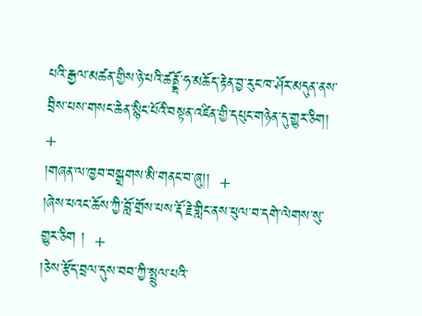པའི་རྒྱལ་མཚན་གྱིས་ཉེ་པའི་ཚནྡྷོ་ཧ་མཆོད་རྟེན་བྱ་རུང་ཁ་ཤོར་མདུན་ནས་བྲིས་པས་གསང་ཆེན་སྙིང་པོའི་བསྟན་འཛིན་གྱི་དཔུང་གཉེན་དུ་གྱུར་ཅིག།  +
།གཞན་ལ་ཁྱབ་བསྒྲགས་མི་གནང་བ་ཞུ།།  +
།ཞེས་པའང་ཆོས་ཀྱི་བློ་གྲོས་པས་རྡོ་རྗེ་གླིང་ནས་ཕུལ་བ་དགེ་ལེགས་སུ་གྱུར་ཅིག །  +
།ཅེས་རྩོད་བྲལ་དུས་བབ་ཀྱི་སྤྲུལ་པའི་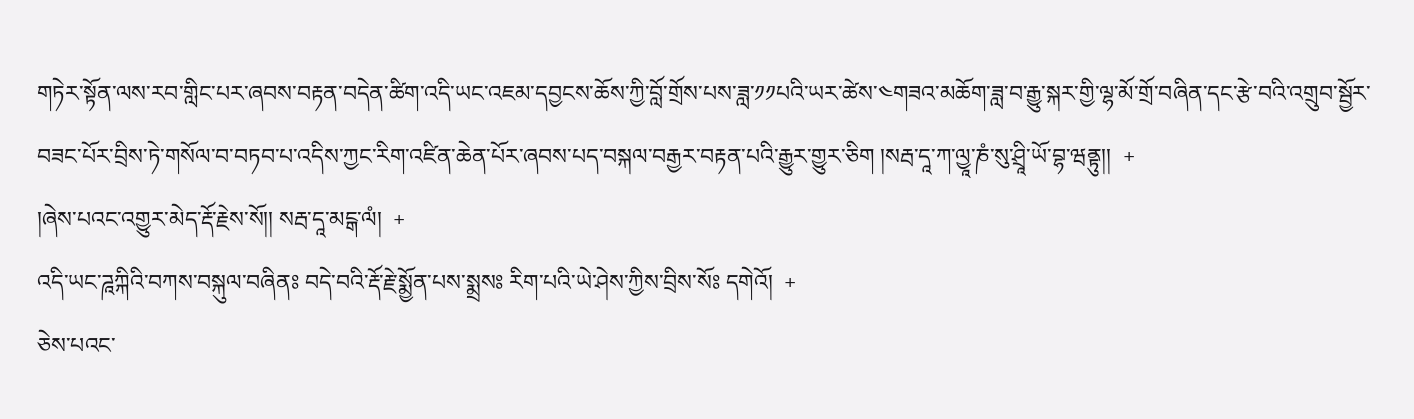གཏེར་སྟོན་ལས་རབ་གླིང་པར་ཞབས་བརྟན་བདེན་ཚིག་འདི་ཡང་འཇམ་དབྱངས་ཆོས་ཀྱི་བློ་གྲོས་པས་ཟླ་༡༡པའི་ཡར་ཚེས་༤གཟའ་མཆོག་ཟླ་བ་རྒྱུ་སྐར་གྱི་ལྷ་མོ་གྲོ་བཞིན་དང་རྩེ་བའི་འགྲུབ་སྦྱོར་བཟང་པོར་བྲིས་ཏེ་གསོལ་བ་བཏབ་པ་འདིས་ཀྱང་རིག་འཛིན་ཆེན་པོར་ཞབས་པད་བསྐལ་བརྒྱར་བརྟན་པའི་རྒྱུར་གྱུར་ཅིག །སརྦ་དཱ་ཀ་ལྱཱ་ཎཾ་སུ་ཤྲཱི་ཡོ་བྷ་ཝནྟུ།།  +
།ཞེས་པའང་འགྱུར་མེད་རྡོ་རྗེས་སོ།། སརྦ་དཱ་མངྒ་ལཾ།  +
འདི་ཡང་ཌཱཀྐིའི་བཀས་བསྐུལ་བཞིནཿ བདེ་བའི་རྡོ་རྗེ་སྨྱོན་པས་སྨྲསཿ རིག་པའི་ཡེ་ཤེས་ཀྱིས་བྲིས་སོཿ དགེའོ།  +
ཅེས་པའང་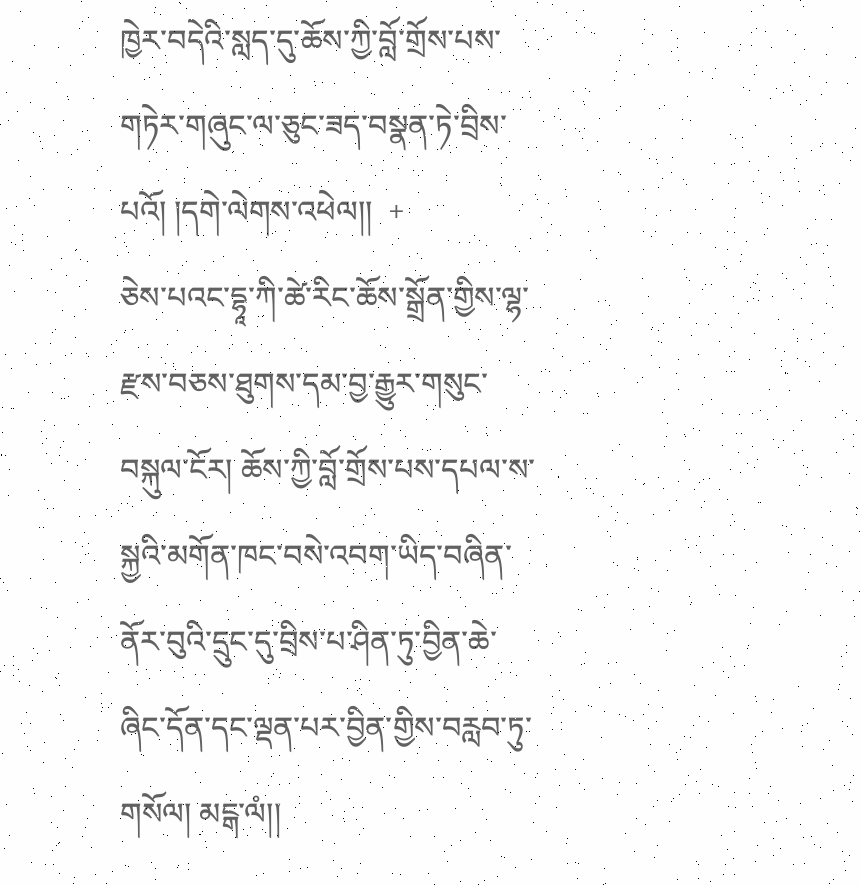ཁྱེར་བདེའི་སླད་དུ་ཆོས་ཀྱི་བློ་གྲོས་པས་གཏེར་གཞུང་ལ་ཅུང་ཟད་བསྣན་ཏེ་བྲིས་པའོ། །དགེ་ལེགས་འཕེལ།།  +
ཅེས་པའང་དྷཱ་ཀི་ཚེ་རིང་ཆོས་སྒྲོན་གྱིས་ལྷ་རྫས་བཅས་ཐུགས་དམ་བྱ་རྒྱུར་གསུང་བསྐུལ་ངོར། ཆོས་ཀྱི་བློ་གྲོས་པས་དཔལ་ས་སྐྱའི་མགོན་ཁང་བསེ་འབག་ཡིད་བཞིན་ནོར་བུའི་དྲུང་དུ་བྲིས་པ་ཤིན་ཏུ་བྱིན་ཆེ་ཞིང་དོན་དང་ལྡན་པར་བྱིན་གྱིས་བརླབ་ཏུ་གསོལ། མངྒ་ལཾ།།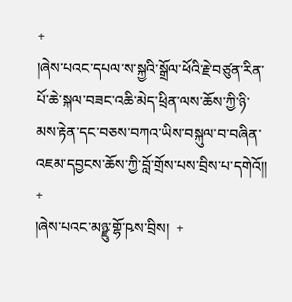+
།ཞེས་པའང་དཔལ་ས་སྐྱའི་སྒྲོལ་ཕོའི་རྗེ་བཙུན་རིན་པོ་ཆེ་སྐལ་བཟང་འཆི་མེད་ཕྲིན་ལས་ཆོས་ཀྱི་ཉི་མས་རྟེན་དང་བཅས་བཀའ་ཡིས་བསྐུལ་བ་བཞིན་འཇམ་དབྱངས་ཆོས་ཀྱི་བློ་གྲོས་པས་བྲིས་པ་དགེའོ།།  +
།ཞེས་པའང་མཉྫུ་གྷོ་ཥས་བྲིས།  +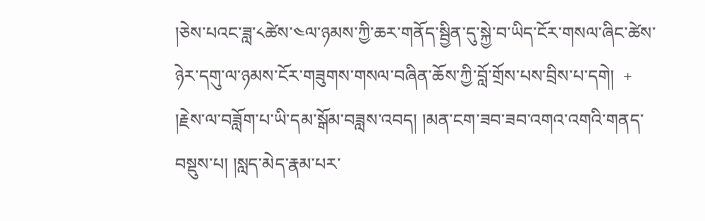།ཅེས་པའང་ཟླ་༨ཚེས་༤ལ་ཉམས་ཀྱི་ཆར་གནོད་སྦྱིན་དུ་སྐྱེ་བ་ཡིད་ངོར་གསལ་ཞིང་ཚེས་ཉེར་དགུ་ལ་ཉམས་ངོར་གཟུགས་གསལ་བཞིན་ཆོས་ཀྱི་བློ་གྲོས་པས་བྲིས་པ་དགེ།  +
།རྗེས་ལ་བཟློག་པ་ཡི་དམ་སྒོམ་བཟླས་འབད། །མན་ངག་ཟབ་ཟབ་འགའ་འགའི་གནད་བསྡུས་པ། །སླད་མེད་རྣམ་པར་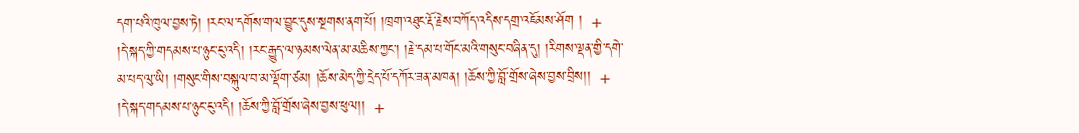དག་པའི་ཁུལ་བྱས་ཏེ། །རང་ལ་དགོས་གལ་བྱུང་དུས་སྔགས་ནག་པོ། །ཁྲག་འཐུང་རྡོ་རྗེས་བཀོད་འདིས་དགྲ་འཇོམས་ཤོག །  +
།དེ་སྐད་ཀྱི་གདམས་པ་ཉུང་ངུ་འདི། །རང་རྒྱུད་ལ་ཉམས་ལེན་མ་མཆིས་ཀྱང་། །རྗེ་དམ་པ་གོང་མའི་གསུང་བཞིན་དུ། །རིགས་ལྡན་གྱི་དགེ་མ་པད་ལུ་ཡི། །གསུང་གིས་བསྐུལ་བ་མ་ལྡོག་ཙམ། །ཆོས་མེད་ཀྱི་དྲེད་པོ་དཀོར་ཟན་མཁན། །ཆོས་ཀྱི་བློ་གྲོས་ཞེས་བྱས་བྲིས།།  +
།དེ་སྐད་གདམས་པ་ཉུང་ངུ་འདི། །ཆོས་ཀྱི་བློ་གྲོས་ཞེས་བྱས་ཕུལ།།  +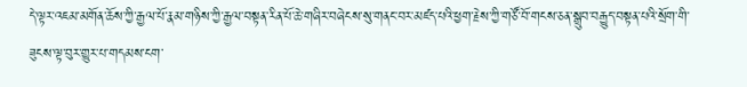དེ་ལྟར་འཇམ་མགོན་ཆོས་ཀྱི་རྒྱལ་པོ་རྣམ་གཉིས་ཀྱི་རྒྱལ་བསྟན་རིན་པོ་ཆེ་གཞིར་བཞེངས་སུ་གནང་བར་མཛད་པའི་ཕྱག་རྗེས་ཀྱི་གཙོ་བོ་གངས་ཅན་སྒྲུབ་བརྒྱུད་བསྟན་པའི་སྲོག་གི་ཟུངས་ལྟ་བུར་གྱུར་པ་གདམས་ངག་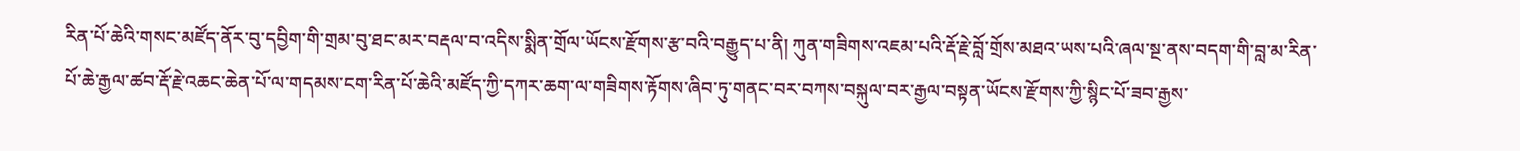རིན་པོ་ཆེའི་གསང་མཛོད་ནོར་བུ་དབྱིག་གི་གྲམ་བུ་ཐང་མར་བརྡལ་བ་འདིས་སྨིན་གྲོལ་ཡོངས་རྫོགས་རྩ་བའི་བརྒྱུད་པ་ནི། ཀུན་གཟིགས་འཇམ་པའི་རྡོ་རྗེ་བློ་གྲོས་མཐའ་ཡས་པའི་ཞལ་སྔ་ནས་བདག་གི་བླ་མ་རིན་པོ་ཆེ་རྒྱལ་ཚབ་རྡོ་རྗེ་འཆང་ཆེན་པོ་ལ་གདམས་ངག་རིན་པོ་ཆེའི་མཛོད་ཀྱི་དཀར་ཆག་ལ་གཟིགས་རྟོགས་ཞིབ་ཏུ་གནང་བར་བཀས་བསྐུལ་བར་རྒྱལ་བསྟན་ཡོངས་རྫོགས་ཀྱི་སྙིང་པོ་ཟབ་རྒྱས་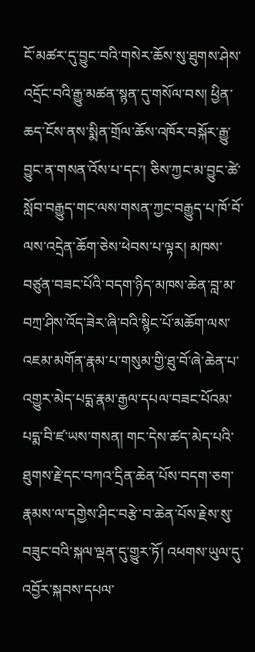ངོ་མཚར་དུ་བྱུང་བའི་གསེར་ཆོས་སུ་ཐུགས་ཤེས་འདྲོང་བའི་རྒྱུ་མཚན་སྙན་དུ་གསོལ་བས། ཕྱིན་ཆད་ངོས་ནས་སྨིན་གྲོལ་ཆོས་འཁོར་བསྐོར་རྒྱུ་བྱུང་ན་གསན་འོས་པ་དང་། ཅིས་ཀྱང་མ་བྱུང་ཚེ་སློབ་བརྒྱུད་གང་ལས་གསན་ཀྱང་བརྒྱུད་པ་ཁོ་བོ་ལས་འདྲེན་ཆོག་ཅེས་ཕེབས་པ་ལྟར། མཁས་བཙུན་བཟང་པོའི་བདག་ཉིད་མཁས་ཆེན་བླ་མ་བཀྲ་ཤིས་འོད་ཟེར་ཞི་བའི་སྙིང་པོ་མཆོག་ལས་འཇམ་མགོན་རྣམ་པ་གསུམ་གྱི་ཐུ་བོ་ཞེ་ཆེན་པ་འགྱུར་མེད་པདྨ་རྣམ་རྒྱལ་དཔལ་བཟང་པོའམ་པདྨ་བི་ཛ་ཡས་གསན། གང་དེས་ཚད་མེད་པའི་ཐུགས་རྗེ་དང་བཀའ་དྲིན་ཆེན་པོས་བདག་ཅག་རྣམས་ལ་དགྱེས་ཤིང་བརྩེ་བ་ཆེན་པོས་རྗེས་སུ་བཟུང་བའི་སྐལ་ལྡན་དུ་གྱུར་ཏོ། འཕགས་ཡུལ་དུ་འབྱོར་སྐབས་དཔལ་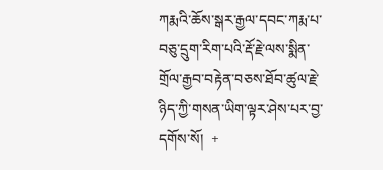ཀརྨའི་ཆོས་སྒར་རྒྱལ་དབང་ཀརྨ་པ་བཅུ་དྲུག་རིག་པའི་རྡོ་རྗེ་ལས་སྨིན་གྲོལ་རྒྱབ་བརྟེན་བཅས་ཐོབ་ཚུལ་རྗེ་ཉིད་ཀྱི་གསན་ཡིག་ལྟར་ཤེས་པར་བྱ་དགོས་སོ།  +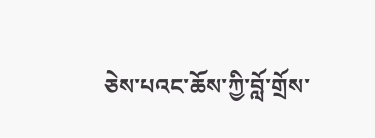ཅེས་པའང་ཆོས་ཀྱི་བློ་གྲོས་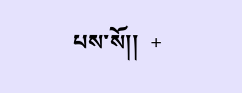པས་སོ།།  +